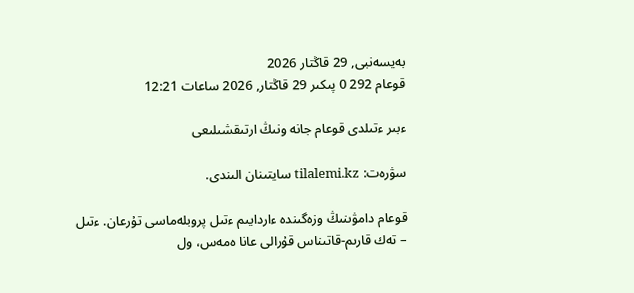بەيسەنبى, 29 قاڭتار 2026
قوعام 292 0 پىكىر 29 قاڭتار, 2026 ساعات 12:21

ءبىر ءتىلدى قوعام جانە ونىڭ ارتىقشىلىعى

سۋرەت: tilalemi.kz سايتىنان الىندى.

قوعام دامۋىنىڭ وزەگىندە ءاردايىم ءتىل پروبلەماسى تۇرعان. ءتىل – تەك قارىم-قاتىناس قۇرالى عانا ەمەس، ول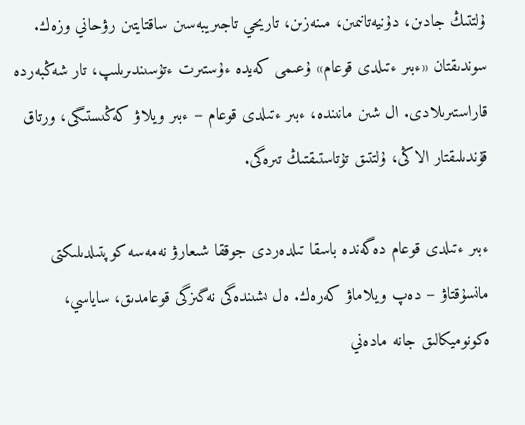ۇلتتىڭ جادىن، دۇنيەتانىمىن، مىنەزىن، تاريحي تاجىريبەسىن ساقتايتىن رۋحاني وزەك. سوندىقتان «ءبىر ءتىلدى قوعام» ۇعىمى كەيدە ءۇستىرت ءتۇسىندىرىلىپ، تار شەڭبەردە قاراستىرىلادى. ال شىن مانىندە، ءبىر ءتىلدى قوعام – ءبىر ويلاۋ كەڭىستىگى، ورتاق قۇندىلىقتار الاڭى، ۇلتتىق تۇتاستىقتىڭ تىرەگى.

ءبىر ءتىلدى قوعام دەگەندە باسقا تىلدەردى جوققا شىعارۋ نەمەسە كوپتىلدىلىكتى مانسۇقتاۋ – دەپ ويلاماۋ كەرەك. ەل ىشىندەگى نەگىزگى قوعامدىق، ساياسي، ەكونوميكالىق جانە مادەني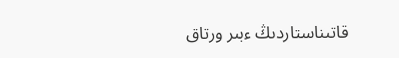قاتىناستاردىڭ ءبىر ورتاق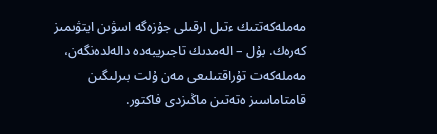مەملەكەتتىك ءتىل ارقىلى جۇزەگە اسۋىن ايتۋىمىز كەرەك. بۇل – الەمدىك تاجىريبەدە دالەلدەنگەن، مەملەكەت تۇراقتىلىعى مەن ۇلت بىرلىگىن قامتاماسىز ەتەتىن ماڭىزدى فاكتور.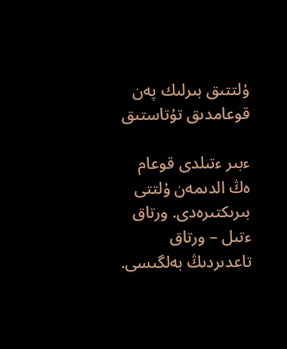ۇلتتىق بىرلىك پەن قوعامدىق تۇتاستىق

ءبىر ءتىلدى قوعام ەڭ الدىمەن ۇلتتى بىرىكتىرەدى. ورتاق ءتىل – ورتاق تاعدىردىڭ بەلگىسى.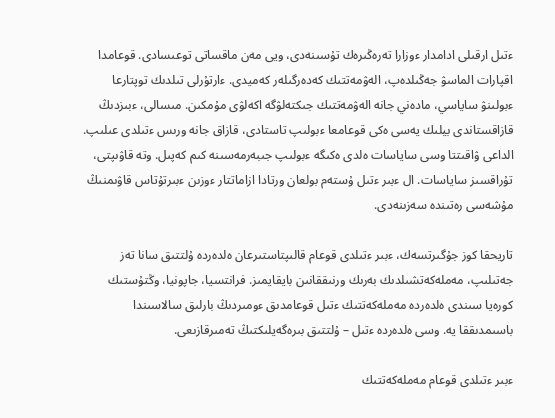ءتىل ارقىلى ادامدار ءوزارا تەرەڭىرەك تۇسىنەدى، ويى مەن ماقساتى توعىسادى. قوعامدا اقپارات الماسۋ جەڭىلدەپ، الەۋمەتتىك كەدەرگىلەر كەميدى. ءارتۇرلى تىلدىك توپتارعا ءبولىنۋ ساياسي، مادەني جانە الەۋمەتتىك جىكتەلۋگە اكەلۋى مۇمكىن. مىسالى، ءبىزدىڭ قازاقستاندى بيلىك يەسى ەكى قوعامعا ءبولىپ تاستادى، قازاق جانە ورىس ءتىلدى عىلىپ. الداعى ۋاقىتتا وسى ساياسات ەلدى ەكىگە ءبولىپ جىبەرمەسىنە كىم كەپىل. وتە قاۋىپتى، تۇراقسىز ساياسات. ال ءبىر ءتىل ۇستەم بولعان ورتادا ازاماتتار ءوزىن ءبىرتۇتاس قاۋىمنىڭ مۇشەسى رەتىندە سەزىنەدى.

تاريحقا كوز جۇگىرتسەك، ءبىر ءتىلدى قوعام قالىپتاستىرعان ەلدەردە ۇلتتىق سانا تەز جەتىلىپ، مەملەكەتشىلدىك بەرىك ورنىققانىن بايقايمىز. فرانتسيا، جاپونيا، وڭتۇستىك كورەيا سىندى ەلدەردە مەملەكەتتىك ءتىل قوعامدىق ءومىردىڭ بارلىق سالاسىندا باسىمدىققا يە. وسى ەلدەردە ءتىل – ۇلتتىق بىرەگەيلىكتىڭ تەمىرقازىعى.

ءبىر ءتىلدى قوعام مەملەكەتتىك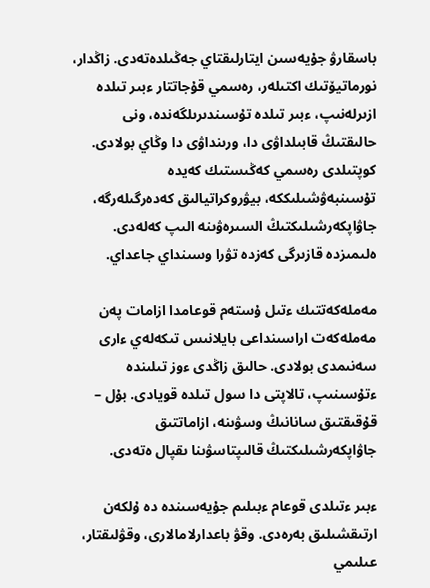باسقارۋ جۇيەسىن ايتارلىقتاي جەڭىلدەتەدى. زاڭدار، نورماتيۆتىك اكتىلەر، رەسمي قۇجاتتار ءبىر تىلدە ازىرلەنىپ، ءبىر تىلدە تۇسىندىرىلگەندە، ونى حالىقتىڭ قابىلداۋى دا، ورىنداۋى دا وڭاي بولادى. كوپتىلدى رەسمي كەڭىستىك كەيدە تۇسىنبەۋشىلىككە، بيۋروكراتيالىق كەدەرگىلەرگە، جاۋاپكەرشىلىكتىڭ السىرەۋىنە الىپ كەلەدى. ەلىمىزدە قازىرگى كەزدە تۋرا وسىنداي جاعداي.

مەملەكەتتىك ءتىل ۇستەم قوعامدا ازامات پەن مەملەكەت اراسىنداعى بايلانىس تىكەلەي ءارى سەنىمدى بولادى. حالىق زاڭدى ءوز تىلىندە ءتۇسىنىپ، تالاپتى دا سول تىلدە قويادى. بۇل – قۇقىقتىق سانانىڭ وسۋىنە، ازاماتتىق جاۋاپكەرشىلىكتىڭ قالىپتاسۋىنا ىقپال ەتەدى.

ءبىر ءتىلدى قوعام ءبىلىم جۇيەسىندە دە ۇلكەن ارتىقشىلىق بەرەدى. وقۋ باعدارلامالارى، وقۋلىقتار، عىلىمي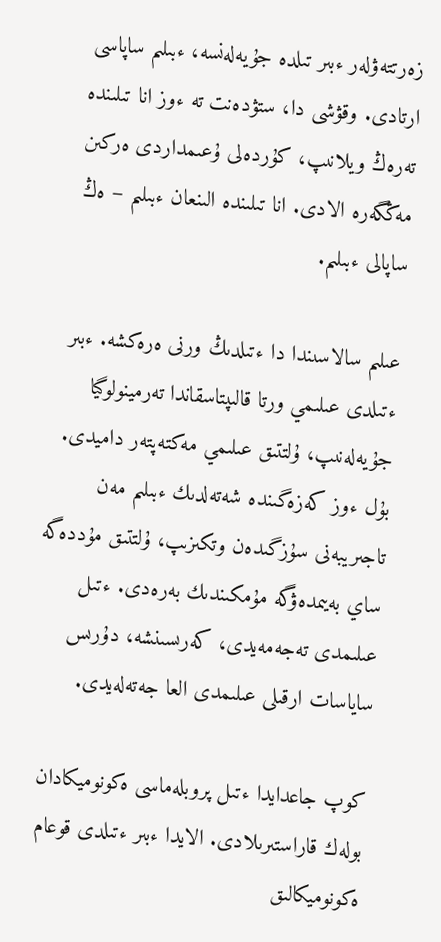زەرتتەۋلەر ءبىر تىلدە جۇيەلەنسە، ءبىلىم ساپاسى ارتادى. وقۋشى دا، ستۋدەنت تە ءوز انا تىلىندە تەرەڭ ويلانىپ، كۇردەلى ۇعىمداردى ەركىن مەڭگەرە الادى. انا تىلىندە الىنعان ءبىلىم – ەڭ ساپالى ءبىلىم.

عىلىم سالاسىندا دا ءتىلدىڭ ورنى ەرەكشە. ءبىر ءتىلدى عىلىمي ورتا قالىپتاسقاندا تەرمينولوگيا جۇيەلەنىپ، ۇلتتىق عىلىمي مەكتەپتەر داميدى. بۇل ءوز كەزەگىندە شەتەلدىك ءبىلىم مەن تاجىريبەنى سۇزگىدەن وتكىزىپ، ۇلتتىق مۇددەگە ساي بەيىمدەۋگە مۇمكىندىك بەرەدى. ءتىل عىلىمدى تەجەمەيدى، كەرىسىنشە، دۇرىس ساياسات ارقىلى عىلىمدى العا جەتەلەيدى.

كوپ جاعدايدا ءتىل پروبلەماسى ەكونوميكادان بولەك قاراستىرىلادى. الايدا ءبىر ءتىلدى قوعام ەكونوميكالىق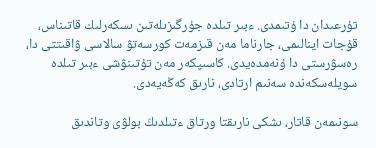تۇرعىدان دا ۇتىمدى. ءبىر تىلدە جۇرگىزىلەتىن ىسكەرلىك قاتىناس، قۇجات اينالىمى، جارناما مەن قىزمەت كورسەتۋ سالاسى ۋاقىتتى دا، رەسۋرستى دا ۇنەمدەيدى. كاسىپكەر مەن تۇتىنۋشى ءبىر تىلدە سويلەسكەندە سەنىم ارتادى، نارىق كەڭەيەدى.

سونىمەن قاتار، ىشكى نارىقتا ورتاق ءتىلدىڭ بولۋى وتاندىق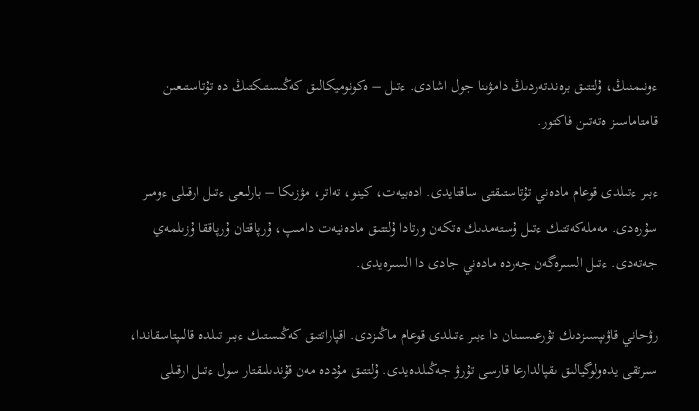ءونىمنىڭ، ۇلتتىق برەندتەردىڭ دامۋىنا جول اشادى. ءتىل – ەكونوميكالىق كەڭىستىكتىڭ دە تۇتاستىعىن قامتاماسىز ەتەتىن فاكتور.

ءبىر ءتىلدى قوعام مادەني تۇتاستىقتى ساقتايدى. ادەبيەت، كينو، تەاتر، مۋزىكا – بارلىعى ءتىل ارقىلى ءومىر سۇرەدى. مەملەكەتتىك ءتىل ۇستەمدىك ەتكەن ورتادا ۇلتتىق مادەنيەت دامىپ، ۇرپاقتان ۇرپاققا ۇزىلمەي جەتەدى. ءتىل السىرەگەن جەردە مادەني جادى دا السىرەيدى.

رۋحاني قاۋىپسىزدىك تۇرعىسىنان دا ءبىر ءتىلدى قوعام ماڭىزدى. اقپاراتتىق كەڭىستىك ءبىر تىلدە قالىپتاسقاندا، سىرتقى يدەولوگيالىق ىقپالدارعا قارسى تۇرۋ جەڭىلدەيدى. ۇلتتىق مۇددە مەن قۇندىلىقتار سول ءتىل ارقىلى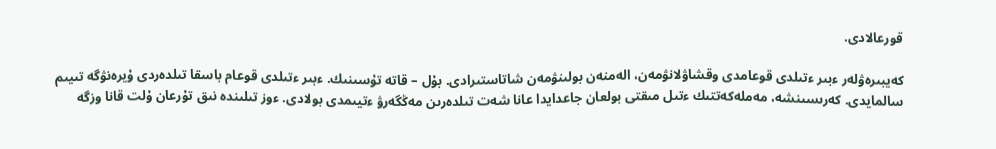قورعالادى.

كەيبىرەۋلەر ءبىر ءتىلدى قوعامدى وقشاۋلانۋمەن، الەمنەن بولىنۋمەن شاتاستىرادى. بۇل – قاتە تۇسىنىك. ءبىر ءتىلدى قوعام باسقا تىلدەردى ۇيرەنۋگە تىيىم سالمايدى. كەرىسىنشە، مەملەكەتتىك ءتىل مىقتى بولعان جاعدايدا عانا شەت تىلدەرىن مەڭگەرۋ ءتيىمدى بولادى. ءوز تىلىندە نىق تۇرعان ۇلت قانا وزگە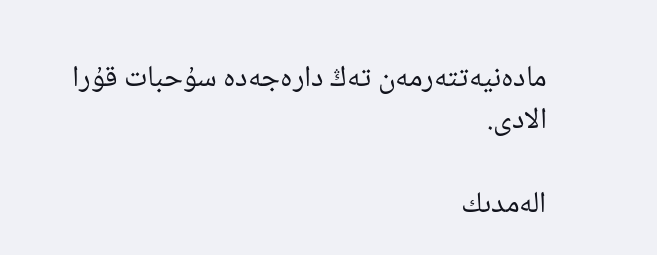مادەنيەتتەرمەن تەڭ دارەجەدە سۇحبات قۇرا الادى.

الەمدىك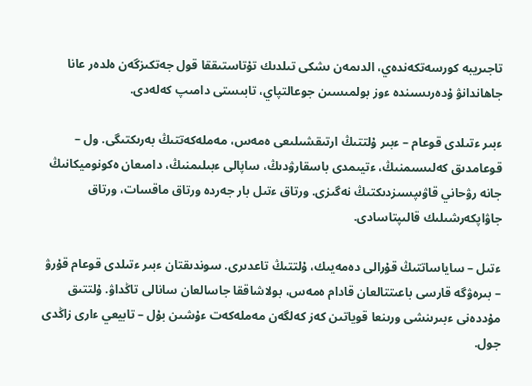تاجىريبە كورسەتكەندەي، الدىمەن ىشكى تىلدىك تۇتاستىققا قول جەتكىزگەن ەلدەر عانا جاھاندانۋ ۇدەرىسىندە ءوز بولمىسىن جوعالتپاي، تابىستى دامىپ كەلەدى.

ءبىر ءتىلدى قوعام – ءبىر ۇلتتىڭ ارتىقشىلىعى ەمەس، مەملەكەتتىڭ بەرىكتىگى. ول – قوعامدىق كەلىسىمنىڭ، ءتيىمدى باسقارۋدىڭ، ساپالى ءبىلىمنىڭ، دامىعان ەكونوميكانىڭ جانە رۋحاني قاۋىپسىزدىكتىڭ نەگىزى. ورتاق ءتىل بار جەردە ورتاق ماقسات، ورتاق جاۋاپكەرشىلىك قالىپتاسادى.

ءتىل – ساياساتتىڭ قۇرالى دەمەيىك، ۇلتتىڭ تاعدىرى. سوندىقتان ءبىر ءتىلدى قوعام قۇرۋ – بىرەۋگە قارسى باعىتتالعان قادام ەمەس، بولاشاققا جاسالعان سانالى تاڭداۋ. ۇلتتىق مۇددەنى ءبىرىنشى ورىنعا قوياتىن كەز كەلگەن مەملەكەت ءۇشىن بۇل – تابيعي ءارى زاڭدى جول.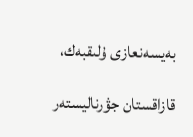بەيسەنعازى ۇلىقبەك،

قازاقستان جۋرناليستەر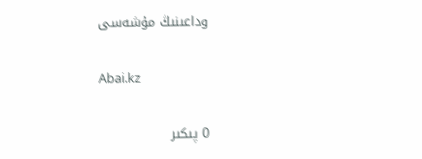وداعىنىڭ مۇشەسى

Abai.kz

0 پىكىر